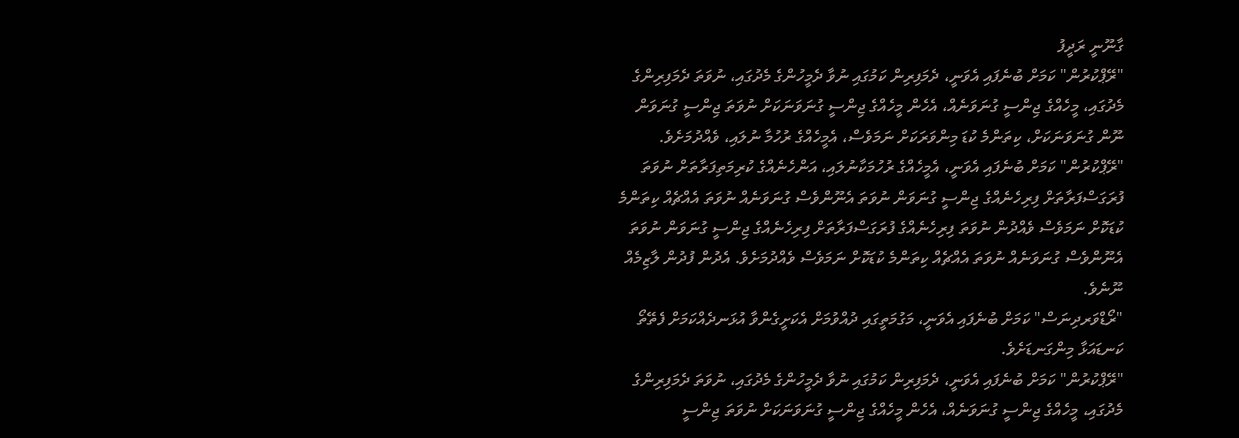ގާނޫނީ ރަދީފު
"ރޭޕްކުރުން" ކަމަށް ބުނެފައި އެވަނީ، ދެމަފިރިން ކަމުގައި ނުވާ ދެމީހުންގެ މެދުގައި، ނުވަތަ ދެމަފިރިންގެ މެދުގައި، މީހެއްގެ ޖިންސީ ގުނަވަނެއް، އެހެން މީހެއްގެ ޖިންސީ ގުނަވަނަކަށް ނުވަތަ ޖިންސީ ގުނަވަން ނޫން ގުނަވަނަކަށް، ކިތަންމެ ކުޑަ މިންވަރަކަށް ނަމަވެސް، އެމީހެއްގެ ރުހުމާ ނުލައި، ވެއްދުމަށެވެ.
"ރޭޕްކުރުން" ކަމަށް ބުނެފައި އެވަނީ، އެމީހެއްގެ ރުހުމަކާނުލައި، އަންހެނެއްގެ ކުރިމަތިފަރާތަށް ނުވަތަ ފުރަގަސްފަރާތަށް ފިރިހެނެއްގެ ޖިންސީ ގުނަވަން ނުވަތަ އެނޫންވެސް ގުނަވަނެއް ނުވަތަ އެއްޗެއް ކިތަންމެ ކުޑަކޮށް ނަމަވެސް ވެއްދުން ނުވަތަ ފިރިހެނެއްގެ ފުރަގަސްފަރާތަށް ފިރިހެނެއްގެ ޖިންސީ ގުނަވަން ނުވަތަ އެނޫންވެސް ގުނަވަނެއް ނުވަތަ އެއްޗެއް ކިތަންމެ ކުޑަކޮށް ނަމަވެސް ވެއްދުމަށެވެ. އެދުން ފުދުން ލާޒިމެއް ނޫނެވެ.
"ރޯޑްވަރދިނަސް" ކަމަށް ބުނެފައި އެވަނީ، މަގުމަތީގައި ދުއްވުމަށް އެކަށީގެންވާ އުޅަނދެއްކަމަށް ފެތޭތޯ ކަނޑައަޅާ މިންގަނޑަށެވެ.
"ރޭޕްކުރުން" ކަމަށް ބުނެފައި އެވަނީ، ދެމަފިރިން ކަމުގައި ނުވާ ދެމީހުންގެ މެދުގައި، ނުވަތަ ދެމަފިރިންގެ މެދުގައި، މީހެއްގެ ޖިންސީ ގުނަވަނެއް، އެހެން މީހެއްގެ ޖިންސީ ގުނަވަނަކަށް ނުވަތަ ޖިންސީ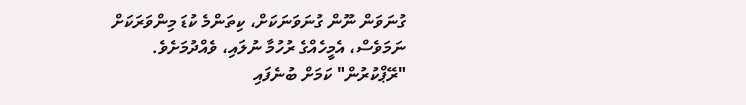ގުނަވަން ނޫން ގުނަވަނަކަށް، ކިތަންމެ ކުޑަ މިންވަރަކަށް ނަމަވެސް، އެމީހެއްގެ ރުހުމާ ނުލައި، ވެއްދުމަށެވެ.
"ރޭޕްކުރުން" ކަމަށް ބުނެފައި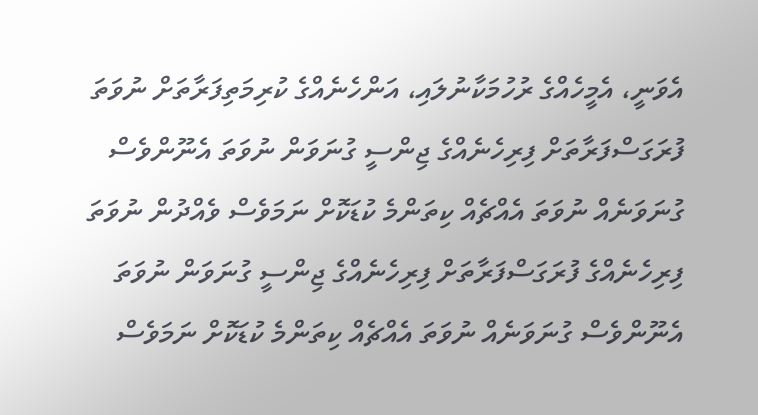އެވަނީ، އެމީހެއްގެ ރުހުމަކާނުލައި، އަންހެނެއްގެ ކުރިމަތިފަރާތަށް ނުވަތަ ފުރަގަސްފަރާތަށް ފިރިހެނެއްގެ ޖިންސީ ގުނަވަން ނުވަތަ އެނޫންވެސް ގުނަވަނެއް ނުވަތަ އެއްޗެއް ކިތަންމެ ކުޑަކޮށް ނަމަވެސް ވެއްދުން ނުވަތަ ފިރިހެނެއްގެ ފުރަގަސްފަރާތަށް ފިރިހެނެއްގެ ޖިންސީ ގުނަވަން ނުވަތަ އެނޫންވެސް ގުނަވަނެއް ނުވަތަ އެއްޗެއް ކިތަންމެ ކުޑަކޮށް ނަމަވެސް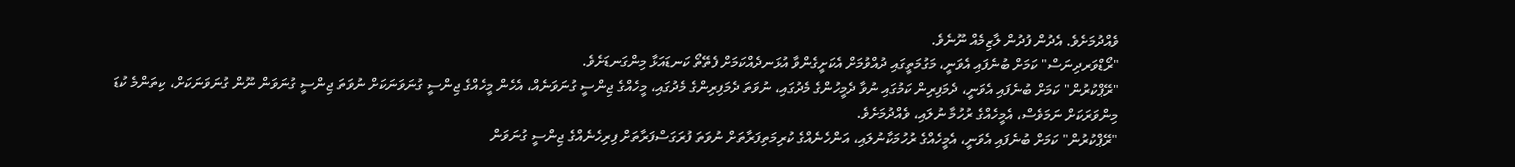ވެއްދުމަށެވެ. އެދުން ފުދުން ލާޒިމެއް ނޫނެވެ.
"ރޯޑްވަރދިނަސް" ކަމަށް ބުނެފައި އެވަނީ، މަގުމަތީގައި ދުއްވުމަށް އެކަށީގެންވާ އުޅަނދެއްކަމަށް ފެތޭތޯ ކަނޑައަޅާ މިންގަނޑަށެވެ.
"ރޭޕްކުރުން" ކަމަށް ބުނެފައި އެވަނީ، ދެމަފިރިން ކަމުގައި ނުވާ ދެމީހުންގެ މެދުގައި، ނުވަތަ ދެމަފިރިންގެ މެދުގައި، މީހެއްގެ ޖިންސީ ގުނަވަނެއް، އެހެން މީހެއްގެ ޖިންސީ ގުނަވަނަކަށް ނުވަތަ ޖިންސީ ގުނަވަން ނޫން ގުނަވަނަކަށް، ކިތަންމެ ކުޑަ މިންވަރަކަށް ނަމަވެސް، އެމީހެއްގެ ރުހުމާ ނުލައި، ވެއްދުމަށެވެ.
"ރޭޕްކުރުން" ކަމަށް ބުނެފައި އެވަނީ، އެމީހެއްގެ ރުހުމަކާނުލައި، އަންހެނެއްގެ ކުރިމަތިފަރާތަށް ނުވަތަ ފުރަގަސްފަރާތަށް ފިރިހެނެއްގެ ޖިންސީ ގުނަވަން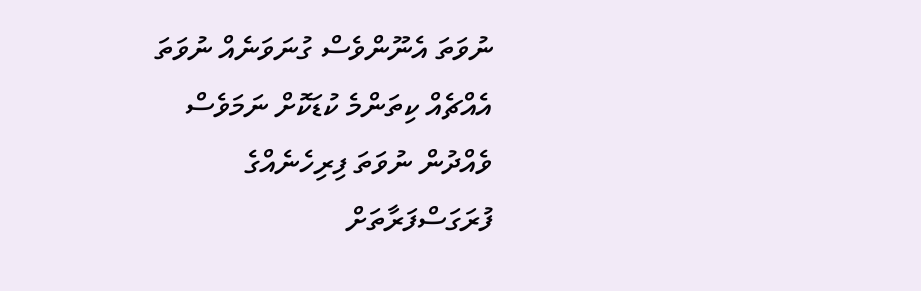ނުވަތަ އެނޫންވެސް ގުނަވަނެއް ނުވަތަ އެއްޗެއް ކިތަންމެ ކުޑަކޮށް ނަމަވެސް ވެއްދުން ނުވަތަ ފިރިހެނެއްގެ ފުރަގަސްފަރާތަށް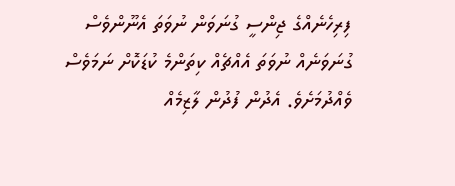ފިރިހެނެއްގެ ޖިންސީ ގުނަވަން ނުވަތަ އެނޫންވެސް ގުނަވަނެއް ނުވަތަ އެއްޗެއް ކިތަންމެ ކުޑަކޮށް ނަމަވެސް ވެއްދުމަށެވެ. އެދުން ފުދުން ލާޒިމެއް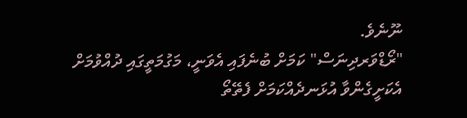ނޫނެވެ.
"ރޯޑްވަރދިނަސް" ކަމަށް ބުނެފައި އެވަނީ، މަގުމަތީގައި ދުއްވުމަށް އެކަށީގެންވާ އުޅަނދެއްކަމަށް ފެތޭތޯ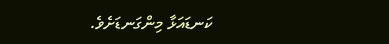ކަނޑައަޅާ މިންގަނޑަށެވެ.